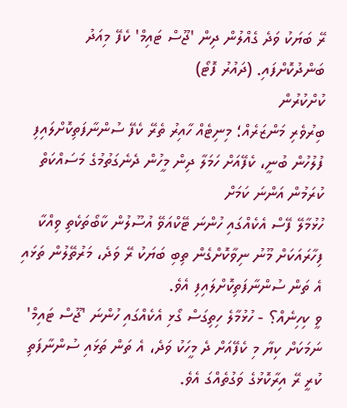ރޭ ބަޔަކު ވަދެ ގެއްލުން ދިން 'ޖޫސް ޓައިމް' ކެފޭ މިއަދު ބަންދުކޮށްފައި. (ދައުރު ފޮޓޯ)
ކުށްކުރުން
ބިރުވެރި މަންޒަރެއް؛ މިނިޓެއް ހާއިރު ތެރޭ ކެފޭ ސުންނާފަތިކޮށްލައިފި
ފުލުހުން ބުނީ، ކެފޭއަށް ހަމަލާ ދިން މީހުން ދެނެގަތުމުގެ މަސައްކަތް ކުރަމުން އަންނަ ކަމަށް
ހުޅުމާލޭ ފޭސް އެކެއްގައި ހުންނަ ޓޭކްއަވޭ އުސޫލުން ކާބޯތަކެތި ވިއްކާ ފިހާރައަކަށް މޫނު ނިވާކޮށްގެން ތިބި ބަޔަކު ރޭ ވަދެ، މަރުތޭލުން ތަޅައި އެ ތަން ސުންނާފަތިކޮށްލައިފި އެވެ.
ވީ ކިހިނެއް؟ - ހުޅުމާލެ ހިތިގަސް ގޯޅި އެކެއްގައި ހުންނަ 'ޖޫސް ޓައިމް' ނަމަކަށް ކިޔާ މި ކެފޭއަށް ދެ މީހަކު ވަދެ، އެ ތަން ތަޅައި ސުންނާފަތި ކުރީ ރޭ އިރާކޮޅުގެ ވަގުތެއްގަ އެވެ.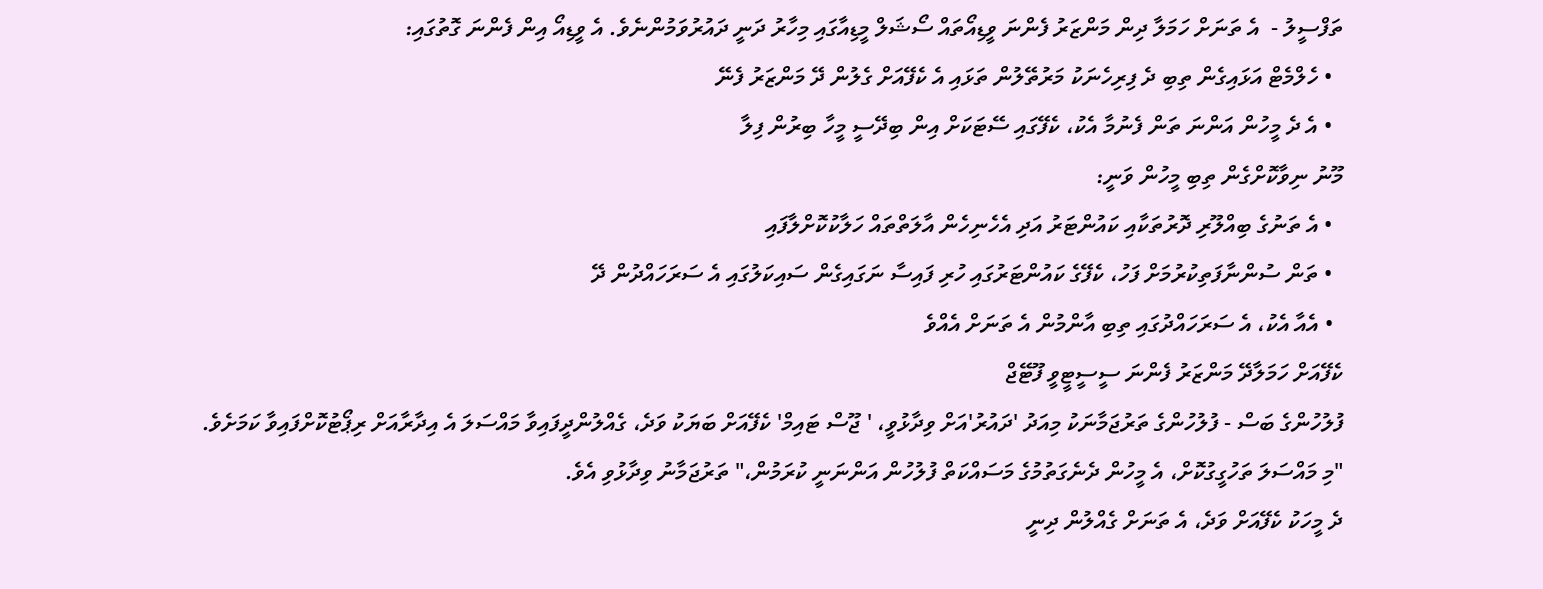ތަފްސީލު -  އެ ތަނަށް ހަމަލާ ދިން މަންޒަރު ފެންނަ ވީޑިއޯތައް ސޯޝަލް މީޑިއާގައި މިހާރު ދަނީ ދައުރުވަމުންނެވެ. އެ ވީޑިއޯ އިން ފެންނަ ގޮތުގައި:
  • ހެލްމެޓް އަޅައިގެން ތިބި ދެ ފިރިހެނަކު މަރުތޭލުން ތަޅައި އެ ކެފޭއަށް ގެލުން ދޭ މަންޒަރު ފެނޭ
  • އެ ދެ މީހުން އަންނަ ތަން ފެނުމާ އެކު، ކެފޭގައި ސޭޓަކަށް އިން ބިދޭސީ މީހާ ބިރުން ފިލާ
މޫނު ނިވާކޮށްގެން ތިބި މީހުން ވަނީ:
  • އެ ތަނުގެ ބިއްލޫރި ދޮރުތަކާއި ކައުންޓަރު އަދި އެހެނިހެން އާލަތްތައް ހަލާކުކޮށްލާފައި
  • ތަން ސުންނާފަތިކުރުމަށް ފަހު، ކެފޭގެ ކައުންޓަރުގައި ހުރި ފައިސާ ނަގައިގެން ސައިކަލުގައި އެ ސަރަހައްދުން ދޭ
  • އެއާ އެކު، އެ ސަރަހައްދުގައި ތިބި އާންމުން އެ ތަނަށް އެއްވެ
ކެފޭއަށް ހަމަލާދޭ މަންޒަރު ފެންނަ ސީސީޓީވީ ފޫޓޭޖް
ފުލުހުންގެ ބަސް - ފުލުހުންގެ ތަރުޖަމާނަކު މިއަދު 'ދައުރު'އަށް ވިދާޅުވީ، ' ޖޫސް ޓައިމް' ކެފޭއަށް ބަޔަކު ވަދެ، ގެއްލުންދީފައިވާ މައްސަލަ އެ އިދާރާއަށް ރިޕޯޓުކޮށްފައިވާ ކަމަށެވެ.
"މި މައްސަލަ ތަހުގީގުކޮށް، އެ މީހުން ދެނެގަތުމުގެ މަސައްކަތް ފުލުހުން އަންނަނީ ކުރަމުން،" ތަރުޖަމާނު ވިދާޅުވި އެވެ.
ދެ މީހަކު ކެފޭއަށް ވަދެ، އެ ތަނަށް ގެއްލުން ދިނީ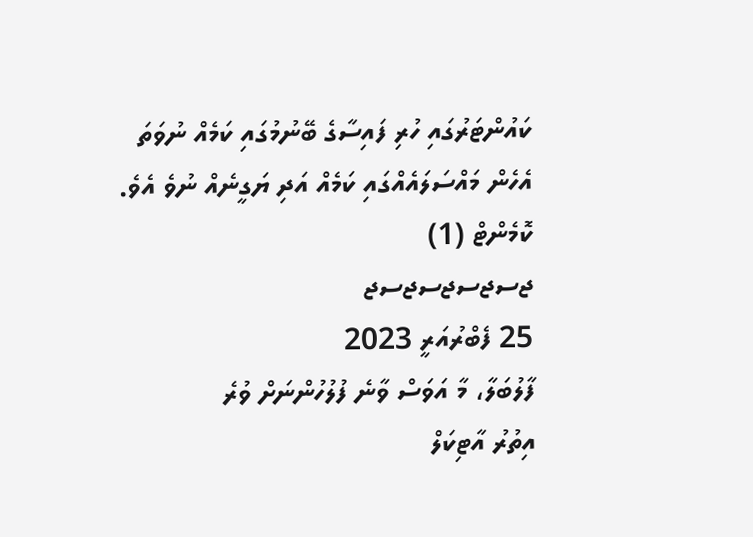ކައުންޓަރުގައި ހުރި ފައިސާގެ ބޭނުމުގައި ކަމެއް ނުވަތަ އެހެން މައްސަލައެއްގައި ކަމެއް އަދި ޔަގީނެއް ނުވެ އެވެ.
ކޮމެންޓް (1)
ޖސޖސޖސޖސޖ
25 ފެބްރުއަރީ 2023
ފާލުބަލާ، މާ އަވަސް ވާނެ ފުލުހުންނަށް ވުރެ
އިތުރު އާޓިކަލް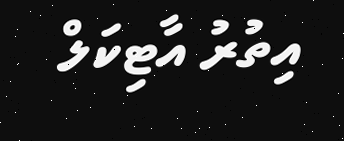އިތުރު އާޓިކަލް